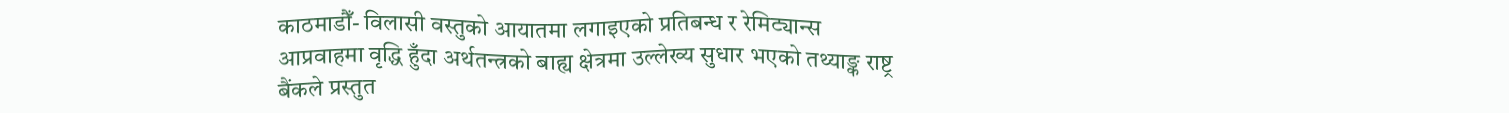काठमाडौँ- विलासी वस्तुको आयातमा लगाइएको प्रतिबन्ध र रेमिट्यान्स आप्रवाहमा वृद्धि हुँदा अर्थतन्त्रको बाह्य क्षेत्रमा उल्लेख्य सुधार भएको तथ्याङ्क राष्ट्र बैंकले प्रस्तुत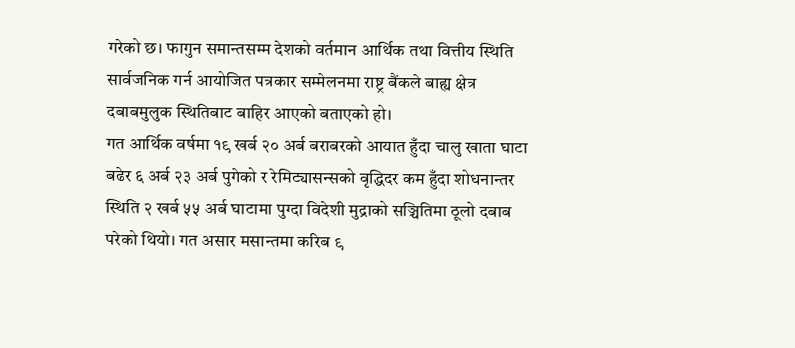गरेको छ। फागुन समान्तसम्म देशको वर्तमान आर्थिक तथा वित्तीय स्थिति सार्वजनिक गर्न आयोजित पत्रकार सम्मेलनमा राष्ट्र बैंकले बाह्य क्षेत्र दबाबमुलुक स्थितिबाट बाहिर आएको बताएको हो।
गत आर्थिक वर्षमा १९ खर्ब २० अर्ब बराबरको आयात हुँदा चालु खाता घाटा बढेर ६ अर्ब २३ अर्ब पुगेको र रेमिट्यासन्सको वृद्धिदर कम हुँदा शोधनान्तर स्थिति २ खर्ब ५५ अर्ब घाटामा पुग्दा विदेशी मुद्राको सञ्चितिमा ठूलो दबाब परेको थियो। गत असार मसान्तमा करिब ९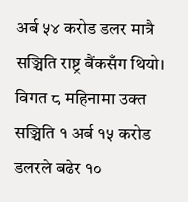अर्ब ५४ करोड डलर मात्रै सञ्चिति राष्ट्र बैंकसँग थियो। विगत ८ महिनामा उक्त सञ्चिति १ अर्ब १५ करोड डलरले बढेर १०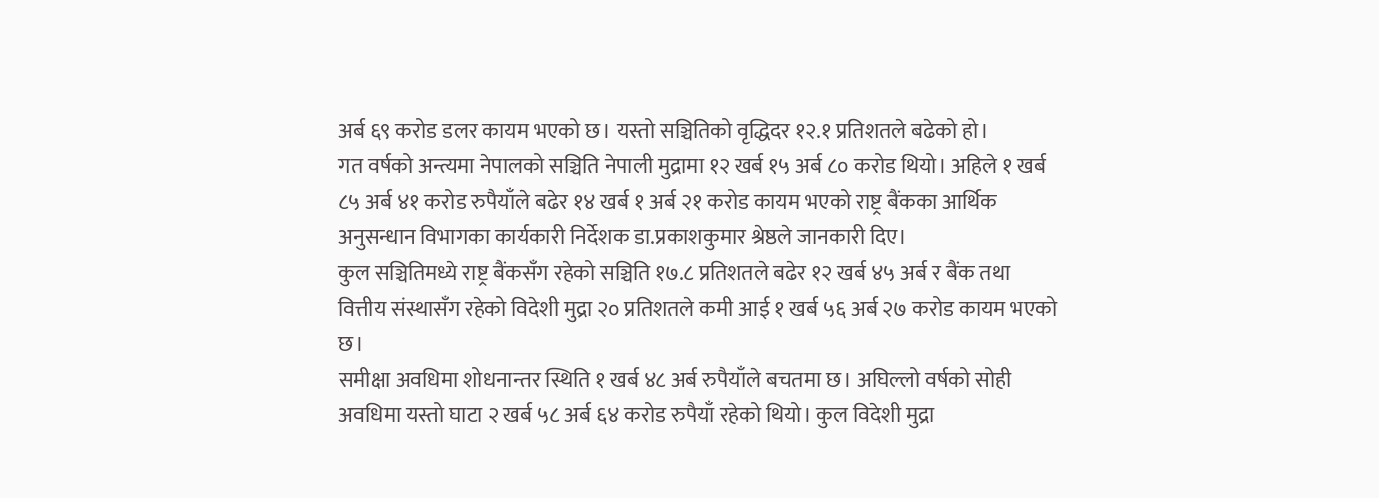अर्ब ६९ करोड डलर कायम भएको छ। यस्तो सञ्चितिको वृद्धिदर १२.१ प्रतिशतले बढेको हो।
गत वर्षको अन्त्यमा नेपालको सञ्चिति नेपाली मुद्रामा १२ खर्ब १५ अर्ब ८० करोड थियो। अहिले १ खर्ब ८५ अर्ब ४१ करोड रुपैयाँले बढेर १४ खर्ब १ अर्ब २१ करोड कायम भएको राष्ट्र बैंकका आर्थिक अनुसन्धान विभागका कार्यकारी निर्देशक डा.प्रकाशकुमार श्रेष्ठले जानकारी दिए।
कुल सञ्चितिमध्ये राष्ट्र बैंकसँग रहेको सञ्चिति १७.८ प्रतिशतले बढेर १२ खर्ब ४५ अर्ब र बैंक तथा वित्तीय संस्थासँग रहेको विदेशी मुद्रा २० प्रतिशतले कमी आई १ खर्ब ५६ अर्ब २७ करोड कायम भएको छ।
समीक्षा अवधिमा शोधनान्तर स्थिति १ खर्ब ४८ अर्ब रुपैयाँले बचतमा छ। अघिल्लो वर्षको सोही अवधिमा यस्तो घाटा २ खर्ब ५८ अर्ब ६४ करोड रुपैयाँ रहेको थियो। कुल विदेशी मुद्रा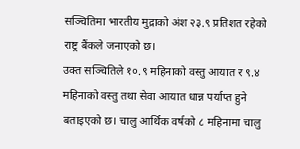सञ्चितिमा भारतीय मुद्राको अंश २३.९ प्रतिशत रहेको राष्ट्र बैंकले जनाएको छ।
उक्त सञ्चितिले १०.९ महिनाको वस्तु आयात र ९.४ महिनाको वस्तु तथा सेवा आयात धान्न पर्याप्त हुने बताइएको छ। चालु आर्थिक वर्षको ८ महिनामा चालु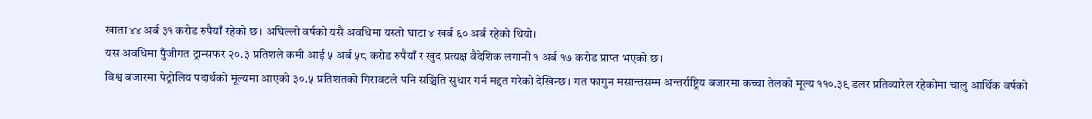खाता ४४ अर्ब ३१ करोड रुपैयाँ रहेको छ। अघिल्लो वर्षको यसै अवधिमा यस्तो घाटा ४ खर्ब ६० अर्ब रहेको थियो।
यस अवधिमा पुँजीगत ट्रान्सफर २०.३ प्रतिशले कमी आई ५ अर्ब ५८ करोड रुपैयाँ र खुद प्रत्यक्ष वैदेशिक लगानी १ अर्ब १७ करोड प्राप्त भएको छ।
विश्व बजारमा पेट्रोलिय पदार्थको मूल्यमा आएको ३०.५ प्रतिशतको गिरावटले पनि सञ्चिति सुधार गर्न मद्दत गरेको देखिन्छ। गत फागुन मसान्तसम्म अन्तर्राष्ट्रिय बजारमा कच्चा तेलको मूल्य ११०.३९ डलर प्रतिव्यारेल रहेकोमा चालु आर्थिक वर्षको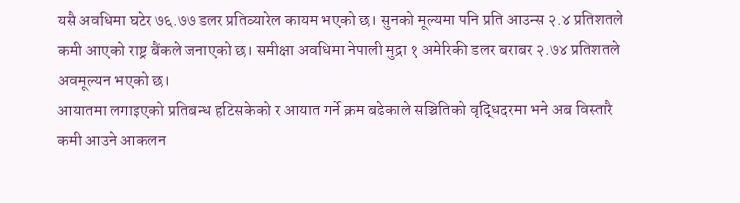यसै अवधिमा घटेर ७६.७७ डलर प्रतिव्यारेल कायम भएको छ। सुनको मूल्यमा पनि प्रति आउन्स २.४ प्रतिशतले कमी आएको राष्ट्र बैंकले जनाएको छ। समीक्षा अवधिमा नेपाली मुद्रा १ अमेरिकी डलर बराबर २.७४ प्रतिशतले अवमूल्यन भएको छ।
आयातमा लगाइएको प्रतिबन्ध हटिसकेको र आयात गर्ने क्रम बढेकाले सञ्चितिको वृद्धिदरमा भने अब विस्तारै कमी आउने आकलन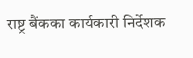राष्ट्र बैंकका कार्यकारी निर्देशक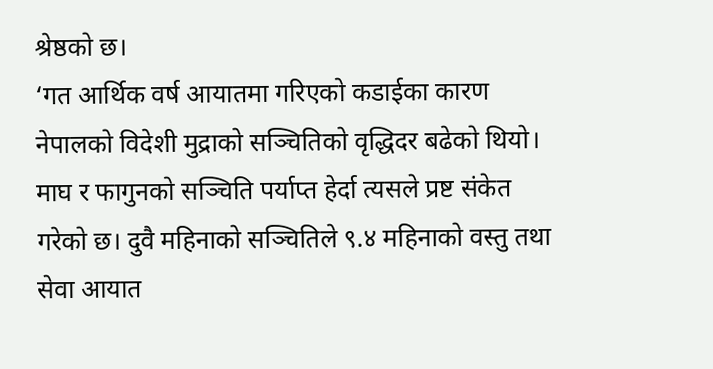श्रेष्ठको छ।
‘गत आर्थिक वर्ष आयातमा गरिएको कडाईका कारण नेपालको विदेशी मुद्राको सञ्चितिको वृद्धिदर बढेको थियो। माघ र फागुनको सञ्चिति पर्याप्त हेर्दा त्यसले प्रष्ट संकेत गरेको छ। दुवै महिनाको सञ्चितिले ९.४ महिनाको वस्तु तथा सेवा आयात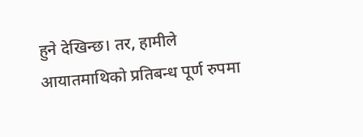हुने देखिन्छ। तर, हामीले आयातमाथिको प्रतिबन्ध पूर्ण रुपमा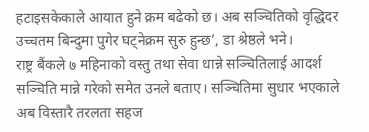हटाइसकेकाले आयात हुने क्रम बढेको छ। अब सञ्चितिको वृद्धिदर उच्चतम बिन्दुमा पुगेर घट्नेक्रम सुरु हुन्छ’, डा श्रेष्ठले भने।
राष्ट्र बैंकले ७ महिनाको वस्तु तथा सेवा धान्ने सञ्चितिलाई आदर्श सञ्चिति मान्ने गरेको समेत उनले बताए। सञ्चितिमा सुधार भएकाले अब विस्तारै तरलता सहज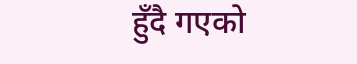हुँदै गएको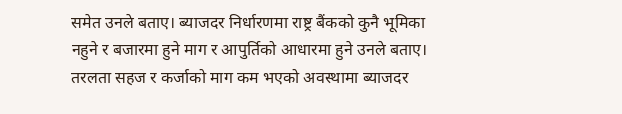समेत उनले बताए। ब्याजदर निर्धारणमा राष्ट्र बैंकको कुनै भूमिका नहुने र बजारमा हुने माग र आपुर्तिको आधारमा हुने उनले बताए। तरलता सहज र कर्जाको माग कम भएको अवस्थामा ब्याजदर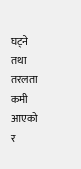घट्ने तथा तरलता कमी आएको र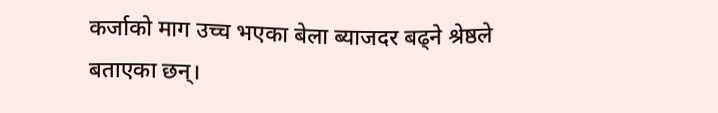कर्जाको माग उच्च भएका बेला ब्याजदर बढ्ने श्रेष्ठले बताएका छन्।